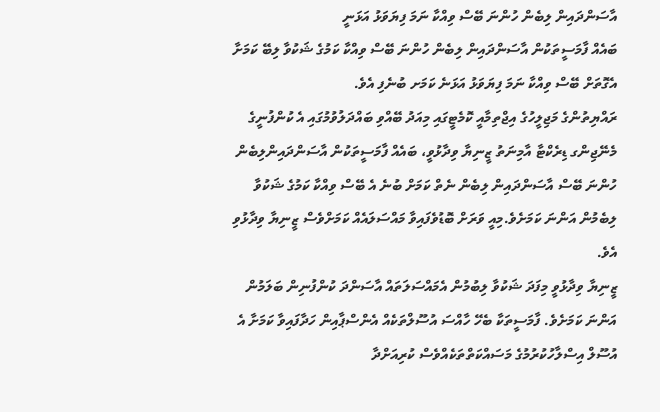އާސަންދައިން ލިބެން ހުންނަ ބޭސް ވިއްކާ ނަމަ ފިޔަވަޅު އަޅަނީ
ބައެއް ފާމަސީތަކުން އާސަންދައިން ލިބެން ހުންނަ ބޭސް ވިއްކާ ކަމުގެ ޝަކުވާ ލިބޭ ކަމަށާ އެގޮތަށް ބޭސް ވިއްކާ ނަމަ ފިޔަވަޅު އަޅަނެ ކަމަށ ބުނެފި އެވެ.
ރައްޔިތުންގެ މަޖިލީހުގެ އިޖްތިމާއީ ކޮމެޓީގައި މިއަދު ބޭއްވި ބައްދަލުވުމުގައި އެ ކުންފުނީގެ މެނޭޖިންގ ޑިރެކްޓާ އާމިނަތު ޒީނިޔާ ވިދާޅުވީ، ބައެއް ފާމަސީތަކުން އާސަންދައިންލިބެން ހުންނަ ބޭސް އާސަންދައިން ލިބެން ނެތް ކަމަށް ބުނެ އެ ބޭސް ވިއްކާ ކަމުގެ ޝަކުވާ ލިބެމުން އަންނަ ކަމަށެވެ.މިއީ ވަރަށް ބޮޑުވެފައިވާ މައްސަލައެއް ކަމަށްވެސް ޒީނިޔާ ވިދާޅުވި އެވެ.
ޒީނިޔާ ވިދާޅުވީ މިފަދަ ޝަކުވާ ލިބުމުން އެމައްސަލަތައް އާސަންދަ ކުންފުނިން ބަލަމުން އަންނަ ކަމަށެވެ. ފާމަސީތަކާ ބެހޭ ހާއްސަ އުސޫލްތަކެއް އެންސްޕާއިން ހަދާފައިވާ ކަމަށާ އެ އުސޫލް އިސްލާހުކުރުމުގެ މަސައްކަތްތަކެއްވެސް ކުރިއަށްދާ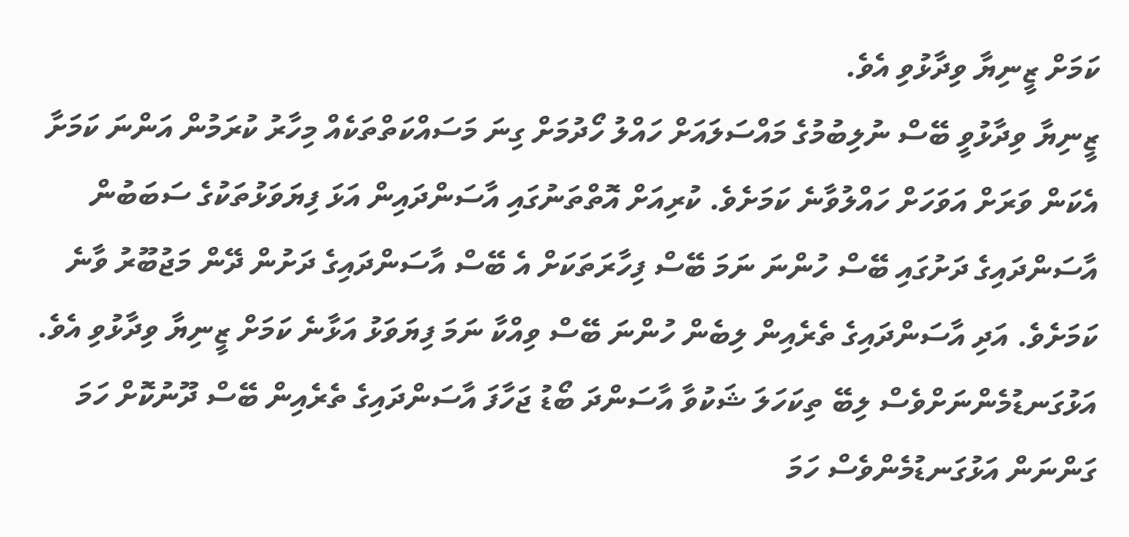ކަމަށް ޒީނިޔާ ވިދާޅުވި އެވެ.
ޒީނިޔާ ވިދާޅުވީ ބޭސް ނުލިބުމުގެ މައްސަލައަށް ހައްލު ހޯދުމަށް ގިނަ މަސައްކަތްތަކެއް މިހާރު ކުރަމުން އަންނަ ކަމަށާ އެކަން ވަރަށް އަވަހަށް ހައްލުވާނެ ކަމަށެވެ. ކުރިއަށް އޮތްތަނުގައި އާސަންދައިން އަޅަ ފިޔަވަޅުތަކުގެ ސަބަބުން އާސަންދައިގެ ދަށުގައި ބޭސް ހުންނަ ނަމަ ބޭސް ފިހާރަތަކަށް އެ ބޭސް އާސަންދައިގެ ދަށުން ދޭން މަޖުބޫރު ވާނެ ކަމަށެވެ. އަދި އާސަންދައިގެ ތެރެއިން ލިބެން ހުންނަ ބޭސް ވިއްކާ ނަމަ ފިޔަވަޅު އަޅާނެ ކަމަށް ޒީނިޔާ ވިދާޅުވި އެވެ.
އަޅުގަނޑުމެންނަށްވެސް ލިބޭ ތިކަހަލަ ޝަކުވާ އާސަންދަ ބޯޑު ޖަހާފަ އާސަންދައިގެ ތެރެއިން ބޭސް ދޫނުކޮށް ހަމަ ގަންނަން އަޅުގަނޑުމެންވެސް ހަމަ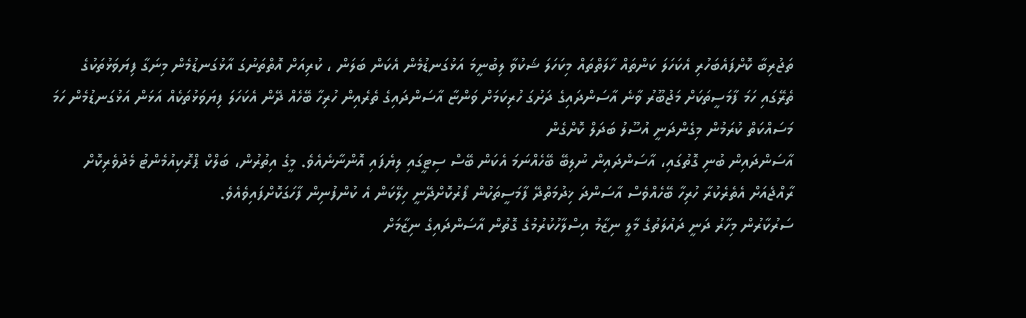ތަޖުރިބާ ކޮށްފައެބަހުރި އެކަހަލަ ކަންތައް ހާލަތްތައް މިކަހަލަ ޝަކުވާ ލިބުނީމަ އަޅުގަނޑުމެން އެކަން ބަލަން ، ކުރިއަށް އޮތްތަނުގަ އާޅުގަނޑުމެން މިނަގާ ފިޔަވަޅުތަކުގެ ތެރޭގައި ހަމަ ފާމަސީތަކަށް މަޖުބޫރު ވާނެ އާސަންދައިގެ ދަށުގަ ހުރިކަމަށް ވަންޏާ އާސަންދައިގެ ތެރެއިން ހުރިހާ ބޭހެއް ދޭން އެކަހަލަ ފިޔަވަޅުތަކެއް އަޅަން އަޅުގަނޑުމެން ހަމަ މަސައްކަތް ކުރަމުން މިގެންދަނީ އުސޫލު ބަދަލް ކޮށްގެން
އާސަންދައިން ބުނި ގޮތުގައި، އާސަންދައިން ނުލިބޭ ބޭހެއްނަމަ އެކަން ބޭސް ސިޓީގައި ލިޔެފައި އޮންނާނެއެވެ. މީގެ އިތުރުން، ބަލްކް ޕްރޮކިއުމެންޓު މެދުވެރިކޮށް ރާއްޖެއަށް އެތެރެކުރާ ހުރިހާ ބޭހެއްވެސް އާސަންދަ ޚިދުމަތްދޭ ފާމަސީތަކުން ފޯރުކޮށްދޭނީ ހިލޭކަން އެ ކުންފުނިން ފާހަގަކޮށްފައިވެއެވެ.
ސަރުކާރުން މިހާރު ދަނީ ދައުލަތުގެ މާލީ ނިޒާމު އިސްލާހުކުރުމުގެ ގޮތުން އާސަންދައިގެ ނިޒާމަށް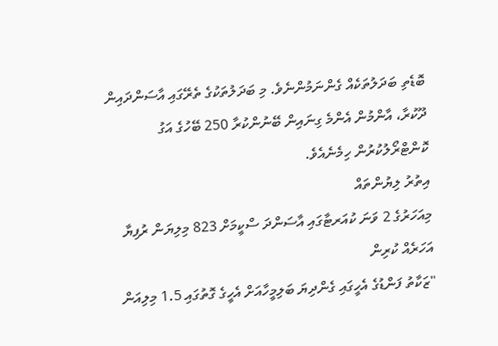ބޮޑެތި ބަދަލުތަކެއް ގެންނަމުންނެވެ. މި ބަދަލުތަކުގެ ތެރޭގައި އާސަންދައިން ދޫކުރާ، އާންމުން އެންމެ ގިނައިން ބޭނުންކުރާ 250 ބޭހުގެ އަގު ކޮންޓްރޯލުކުރުން ހިމެނެއެވެ.
އިތުރު ލިޔުންތައް
މިއަހަރުގެ 2 ވަނަ ކުއަރޓާގައި އާސަންދަ ސްކީމަށް 823 މިލިޔަން ރުފިޔާ
އަހަރެއް ކުރިން
"ޒަކާތު ފަންޑުގެ އެހީގައި ގެންދިޔަ ބަލިމީހާއަށް އެހީގެ ގޮތުގައި 1.5 މިލިއަން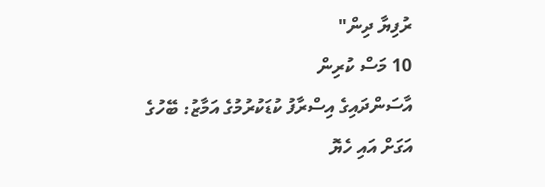ރުފިޔާ ދިން"
10 މަސް ކުރިން
އާސަންދައިގެ އިސްރާފު ކުޑަކުރުމުގެ އަމާޒު: ބޭހުގެ އަގަށް އައި ހެޔޮ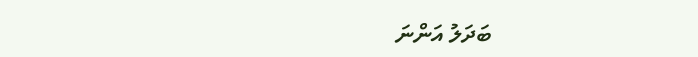ބަދަލު އަންނަ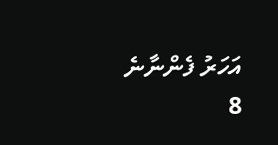އަހަރު ފެންނާނެ
8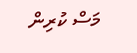މަސް ކުރިން